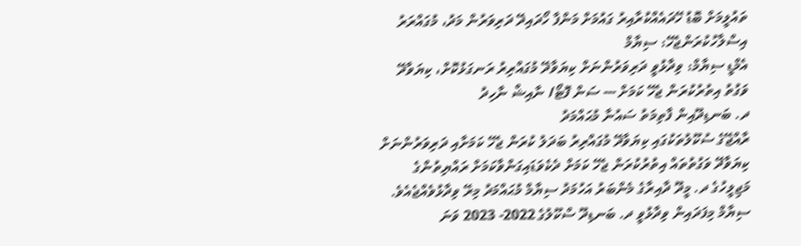ތައުލީމަށް ބޮޑު ހޭދައެއްކުރާއިރު ގައުމަށް މަންފާ ހޯދައިދޭ ދަރިވަރުން މަދު، މުގައްރަރު އިސްލާހުކުރަންޖެހޭ: ސިޔާމް
އެމްޑީ ސިޔާމް: ވިދާޅުވީ ދަރިވަރުންނަށް ކިޔަވާދޭ މުގައްރިރު ރަނގަޅުކޮށް، ކިޔަވާދޭ ވަގުތު އިތުރުކުރަން ޖެހޭ ކަމަށް --- ސަން ފޮޓޯ/ ނާއިޝް ނާހިދު
ދ. ބަނޑިދޫއިން ފާތިމަތު ސައުނާ މުޙައްމަދު
ރާއްޖޭގެ ސުކޫލުތަކުގައި ކިޔަވާދޭ މުގައްރިރު ބަދަލު ކުރަން ޖެހޭ ކަމަށާއި ދަރިވަރުންނަށް ކިޔަވާދޭ ވަގުތުތައް އިތުރުކުރަން ޖެހޭ ކަމަށް ދެކެވަޑައިގަންވާކަމަށް ރައްޔިތުންގެ މަޖިލީހުގެ ދ. މީދޫ ދާއިރާގެ މެންބަރު އަހުމަދު ސިޔާމް މުޙައްމަދު މިރޭ ވިދާޅުވެއްޖެއެވެ.
ސިޔާމް މިފަދައިން ވިދާޅުވީ ދ. ބަނޑިދޫ ސްކޫލުގެ 2022- 2023 ވަނަ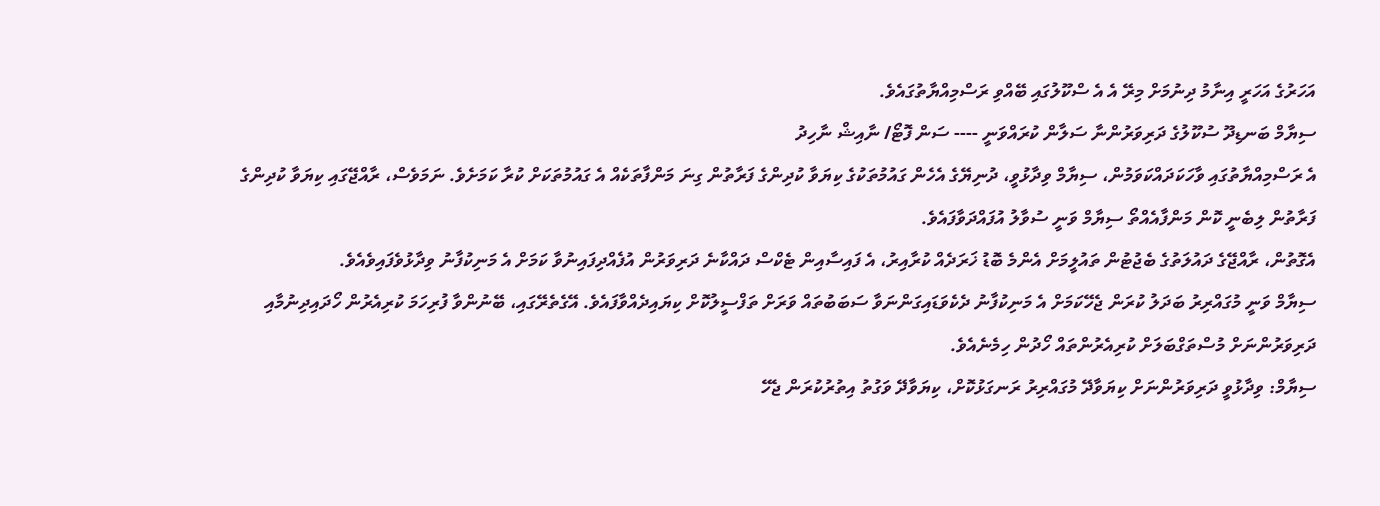އަހަރުގެ އަހަރީ އިނާމު ދިނުމަށް މިރޭ އެ އެ ސްކޫލުގައި ބޭއްވި ރަސްމިއްޔާތުގައެވެ.
ސިޔާމް ބަނޑިދޫ ސުކޫލުގެ ދަރިވަރުންނާ ސަލާން ކުރައްވަނީ ---- ސަން ފޮޓޯ/ ނާއިޝް ނާހިދު
އެ ރަސްމިއްޔާތުގައި ވާހަކަދައްކަވަމުން، ސިޔާމް ވިދާޅުވީ، ދުނިޔޭގެ އެހެން ގައުމުތަކުގެ ކިޔަވާ ކުދިންގެ ފަރާތުން ގިނަ މަންފާތަކެއް އެ ގައުމުތަކަށް ކުރާ ކަމަށެވެ. ނަމަވެސް، ރާއްޖޭގައި ކިޔަވާ ކުދިންގެ ފަރާތުން ލިބެނީ ކޮން މަންފާއެއްތޯ ސިޔާމް ވަނީ ސުވާލު އުފައްދަވާފައެވެ.
އެގޮތުން، ރާއްޖޭގެ ދައުލަތުގެ ބެޖުޓުން ތައުލީމަށް އެންމެ ބޮޑު ޚަރަދެއް ކުރާއިރު، އެ ފައިސާއިން ޓެކްސް ދައްކާނެ ދަރިވަރުން އުފެއްދިފައިނުވާ ކަމަށް އެ މަނިކުފާނު ވިދާޅުވެފައިވެއެވެ.
ސިޔާމް ވަނީ މުގައްރިރު ބަދަލު ކުރަން ޖެހޭކަމަށް އެ މަނިކުފާނު ދެކެވަޑައިގަންނަވާ ސަބަބުތައް ވަރަށް ތަފްސީލުކޮށް ކިޔައިދެއްވާފައެވެ. އޭގެތެރޭގައި، ބޭނުންވާ ފުރިހަމަ ކުރިއެރުން ހޯދައިދިނުމާއި ދަރިވަރުންނަށް މުސްތަގްބަލަށް ކުރިއެރުންތައް ހޯދުން ހިމެނެއެވެ.
ސިޔާމް: ވިދާޅުވީ ދަރިވަރުންނަށް ކިޔަވާދޭ މުގައްރިރު ރަނގަޅުކޮށް، ކިޔަވާދޭ ވަގުތު އިތުރުކުރަން ޖެހޭ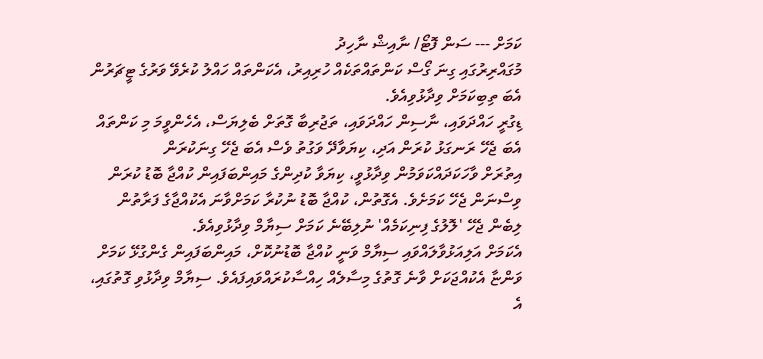ކަމަށް --- ސަން ފޮޓޯ/ ނާއިޝް ނާހިދު
މުގައްރިރުގައި ގިނަ ގޯސް ކަންތައްތަކެއް ހުރިއިރު، އެކަންތައް ހައްލު ކުރެވޭ ވަރުގެ ޓީޗަރުން އެބަ ތިބިކަމަށް ވިދާޅުވިއެވެ.
ޑިގުރީ ހައްދަވައި، ނާސިން ހައްދަވައި، ތަޖުރިބާ ގޮތަށް ބެލިޔަސް، އެހެންވީމަ މި ކަންތައް އެބަ ޖެހޭ ރަނގަޅު ކުރަން އަދި، ކިޔަވާދޭ ވަގުތު ވެސް އެބަ ޖެހޭ ގިނަކުރަން
އިތުރަށް ވާހަކަދައްކަވަމުން ވިދާޅުވީ، ކިޔަވާ ކުދިންގެ މައިންބަފައިން ކުއްޖާ ބޮޑު ކުރަން ވިސްނަން ޖެހޭ ކަމަށެވެ. އެގޮތުން، ކުއްޖާ ބޮޑު ނުކުރާ ކަމަށްވާނަ އެކުއްޖާގެ ފަރާތުން ލިބެން ޖެހޭ 'ލޮލުގެ ފިނިކަމެއް' ނުލިބޭނެ ކަމަށް ސިޔާމް ވިދާޅުވިއެވެ.
އެކަމަށް އަލިއަޅުވާލައްވައި ސިޔާމް ވަނީ ކުއްޖާ ބޮޑުނުކޮށް، މައިންބަފައިން ގެންގުޅޭ ކަމަށް ވަންޏާ އެކުއްޖަކަށް ވާނެ ގޮތުގެ މިސާލެއް ހިއްސާކުރައްވައިފައެވެ. ސިޔާމް ވިދާޅުވި ގޮތުގައި، އެ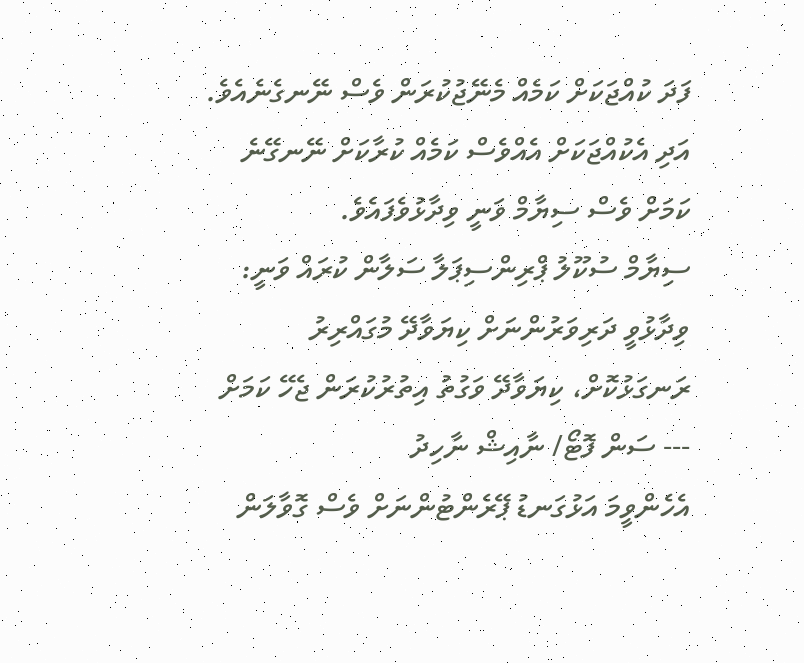ފަދަ ކުއްޖަކަށް ކަމެއް މެނޭޖުކުރަން ވެސް ނޭނގެނެއެވެ. އަދި އެކުއްޖަކަށް އެއްވެސް ކަމެއް ކުރާކަށް ނޭނގޭނެ ކަމަށް ވެސް ސިޔާމް ވަނީ ވިދާޅުވެފައެވެ.
ސިޔާމް ސުކޫލު ޕްރިންސިޕަލާ ސަލާން ކުރައް ވަނީ: ވިދާޅުވީ ދަރިވަރުންނަށް ކިޔަވާދޭ މުގައްރިރު ރަނގަޅުކޮށް، ކިޔަވާދޭ ވަގުތު އިތުރުކުރަން ޖެހޭ ކަމަށް --- ސަން ފޮޓޯ/ ނާއިޝް ނާހިދު
އެހެންވީމަ އަޅުގަނޑު ޕޭރެންޓުންނަށް ވެސް ގޮވާލަން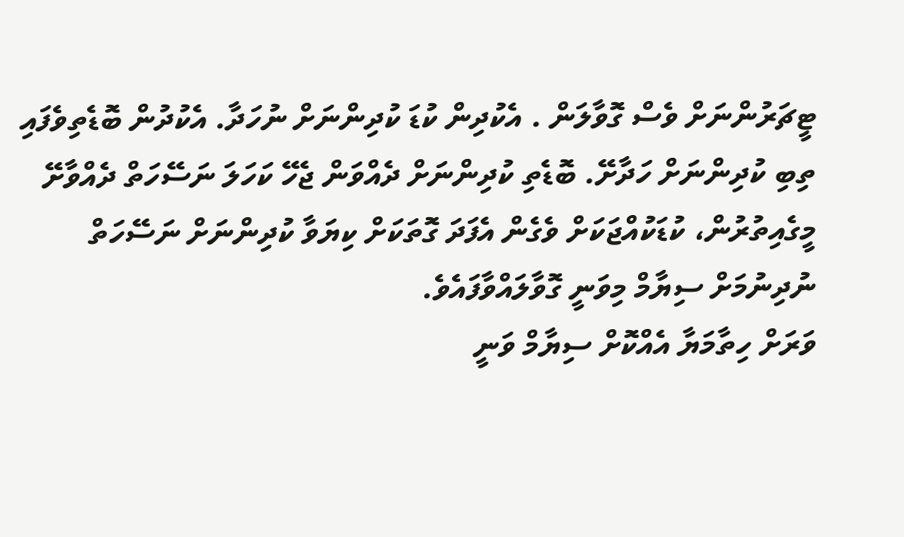ޓީޗަރުންނަށް ވެސް ގޮވާލަން . އެކުދިން ކުޑަ ކުދިންނަށް ނުހަދާ. އެކުދުން ބޮޑެތިވެފައި ތިބި ކުދިންނަށް ހަދާށޭ. ބޮޑެތި ކުދިންނަށް ދެއްވަން ޖެހޭ ކަހަލަ ނަސޭހަތް ދެއްވާށޭ
މީގެއިތުރުން، ކުޑަކުއްޖަކަށް ވެގެން އެފަދަ ގޮތަކަށް ކިޔަވާ ކުދިންނަށް ނަސޭހަތް ނުދިނުމަށް ސިޔާމް މިވަނީ ގޮވާލައްވާފައެވެ.
ވަރަށް ހިތާމަޔާ އެއްކޮށް ސިޔާމް ވަނީ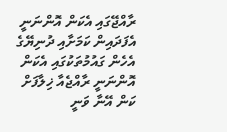ރާއްޖޭގައި އެކަން އޮންނަނީ އެފަދައިން ކަމަށާއި ދުނިޔޭގެ އެހެން ގައުމުތަކުގައި އެކަން އޮންނަނީ ރާއްޖެއާ ޚިލާފަށް ކަން އޭނާ ވަނީ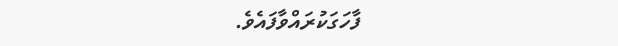ފާހަގަކުރައްވާފައެވެ.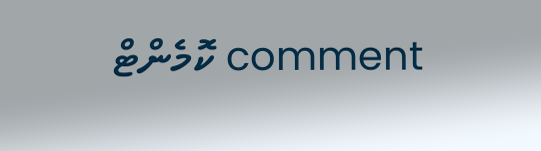comment ކޮމެންޓް